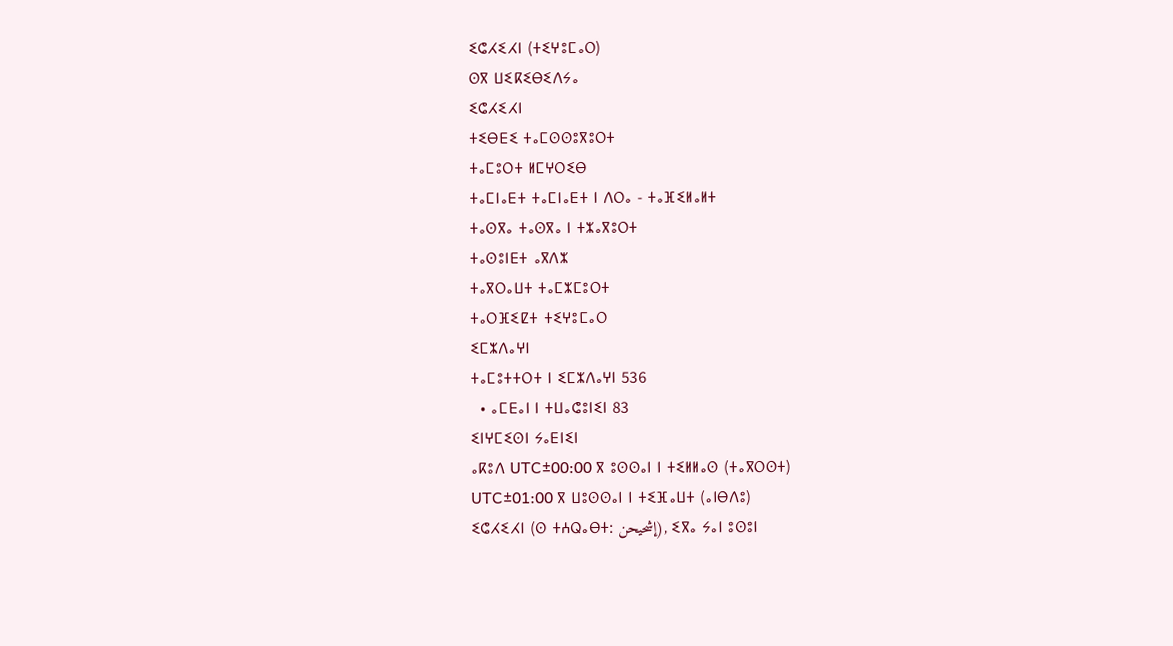ⵉⵛⵃⵉⵃⵏ (ⵜⵉⵖⵓⵎⴰⵔ)
ⵙⴳ ⵡⵉⴽⵉⴱⵉⴷⵢⴰ
ⵉⵛⵃⵉⵃⵏ
ⵜⵉⴱⴹⵉ ⵜⴰⵎⵙⵙⵓⴳⵓⵔⵜ
ⵜⴰⵎⵓⵔⵜ ⵍⵎⵖⵔⵉⴱ
ⵜⴰⵎⵏⴰⴹⵜ ⵜⴰⵎⵏⴰⴹⵜ ⵏ ⴷⵔⴰ - ⵜⴰⴼⵉⵍⴰⵍⵜ
ⵜⴰⵙⴳⴰ ⵜⴰⵙⴳⴰ ⵏ ⵜⵣⴰⴳⵓⵔⵜ
ⵜⴰⵙⵓⵏⴹⵜ ⴰⴳⴷⵣ
ⵜⴰⴳⵔⴰⵡⵜ ⵜⴰⵎⵣⵎⵓⵔⵜ
ⵜⴰⵔⴼⵉⵇⵜ ⵜⵉⵖⵓⵎⴰⵔ
ⵉⵎⵣⴷⴰⵖⵏ
ⵜⴰⵎⵓⵜⵜⵔⵜ ⵏ ⵉⵎⵣⴷⴰⵖⵏ 536
  • ⴰⵎⴹⴰⵏ ⵏ ⵜⵡⴰⵛⵓⵏⵉⵏ 83
ⵉⵏⵖⵎⵉⵙⵏ ⵢⴰⴹⵏⵉⵏ
ⴰⴽⵓⴷ UTC±00:00 ⴳ ⵓⵙⵙⴰⵏ ⵏ ⵜⵉⵍⵍⴰⵙ (ⵜⴰⴳⵔⵙⵜ)
UTC±01:00 ⴳ ⵡⵓⵙⵙⴰⵏ ⵏ ⵜⵉⴼⴰⵡⵜ (ⴰⵏⴱⴷⵓ)
ⵉⵛⵃⵉⵃⵏ (ⵙ ⵜⵄⵕⴰⴱⵜ: إشحيحن), ⵉⴳⴰ ⵢⴰⵏ ⵓⵙⵓⵏ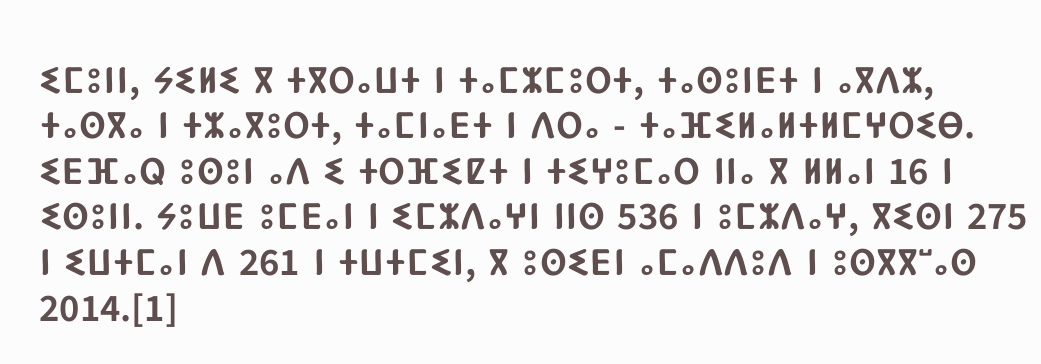ⵉⵎⵓⵏⵏ, ⵢⵉⵍⵉ ⴳ ⵜⴳⵔⴰⵡⵜ ⵏ ⵜⴰⵎⵣⵎⵓⵔⵜ, ⵜⴰⵙⵓⵏⴹⵜ ⵏ ⴰⴳⴷⵣ, ⵜⴰⵙⴳⴰ ⵏ ⵜⵣⴰⴳⵓⵔⵜ, ⵜⴰⵎⵏⴰⴹⵜ ⵏ ⴷⵔⴰ - ⵜⴰⴼⵉⵍⴰⵍⵜⵍⵎⵖⵔⵉⴱ. ⵉⴹⴼⴰⵕ ⵓⵙⵓⵏ ⴰⴷ ⵉ ⵜⵔⴼⵉⵇⵜ ⵏ ⵜⵉⵖⵓⵎⴰⵔ ⵏⵏⴰ ⴳ ⵍⵍⴰⵏ 16 ⵏ ⵉⵙⵓⵏⵏ. ⵢⵓⵡⴹ ⵓⵎⴹⴰⵏ ⵏ ⵉⵎⵣⴷⴰⵖⵏ ⵏⵏⵙ 536 ⵏ ⵓⵎⵣⴷⴰⵖ, ⴳⵉⵙⵏ 275 ⵏ ⵉⵡⵜⵎⴰⵏ ⴷ 261 ⵏ ⵜⵡⵜⵎⵉⵏ, ⴳ ⵓⵙⵉⴹⵏ ⴰⵎⴰⴷⴷⵓⴷ ⵏ ⵓⵙⴳⴳⵯⴰⵙ 2014.[1]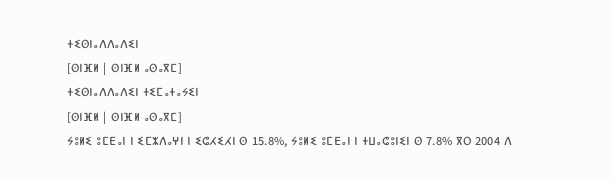ⵜⵉⵙⵏⴰⴷⴷⴰⴷⵉⵏ
[ⵙⵏⴼⵍ | ⵙⵏⴼⵍ ⴰⵙⴰⴳⵎ]
ⵜⵉⵙⵏⴰⴷⴷⴰⴷⵉⵏ ⵜⵉⵎⴰⵜⴰⵢⵉⵏ
[ⵙⵏⴼⵍ | ⵙⵏⴼⵍ ⴰⵙⴰⴳⵎ]
ⵢⵓⵍⵉ ⵓⵎⴹⴰⵏ ⵏ ⵉⵎⵣⴷⴰⵖⵏ ⵏ ⵉⵛⵃⵉⵃⵏ ⵙ 15.8%, ⵢⵓⵍⵉ ⵓⵎⴹⴰⵏ ⵏ ⵜⵡⴰⵛⵓⵏⵉⵏ ⵙ 7.8% ⴳⵔ 2004 ⴷ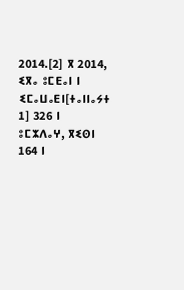2014.[2] ⴳ 2014, ⵉⴳⴰ ⵓⵎⴹⴰⵏ ⵏ ⵉⵎⴰⵡⴰⴹⵏ[ⵜⴰⵏⵏⴰⵢⵜ 1] 326 ⵏ ⵓⵎⵣⴷⴰⵖ, ⴳⵉⵙⵏ 164 ⵏ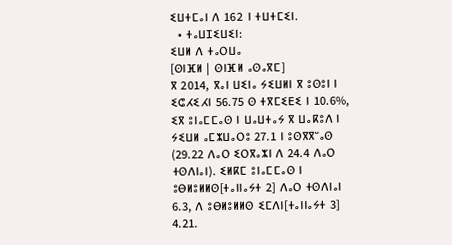ⵉⵡⵜⵎⴰⵏ ⴷ 162 ⵏ ⵜⵡⵜⵎⵉⵏ.
  • ⵜⴰⵡⵊⵉⵡⵉⵏ:
ⵉⵡⵍ ⴷ ⵜⴰⵔⵡⴰ
[ⵙⵏⴼⵍ | ⵙⵏⴼⵍ ⴰⵙⴰⴳⵎ]
ⴳ 2014, ⴳⴰⵏ ⵡⵉⵏⴰ ⵢⵉⵡⵍⵏ ⴳ ⵓⵙⵓⵏ ⵏ ⵉⵛⵃⵉⵃⵏ 56.75 ⵙ ⵜⴳⵎⵉⴹⵉ ⵏ 10.6%, ⵉⴳ ⵓⵏⴰⵎⵎⴰⵙ ⵏ ⵡⴰⵡⵜⴰⵢ ⴳ ⵡⴰⴽⵓⴷ ⵏ ⵢⵉⵡⵍ ⴰⵎⵣⵡⴰⵔⵓ 27.1 ⵏ ⵓⵙⴳⴳⵯⴰⵙ (29.22 ⴷⴰⵔ ⵉⵔⴳⴰⵣⵏ ⴷ 24.4 ⴷⴰⵔ ⵜⵙⴷⵏⴰⵏ). ⵉⵍⴽⵎ ⵓⵏⴰⵎⵎⴰⵙ ⵏ ⵓⴱⵍⵓⵍⵍⵙ[ⵜⴰⵏⵏⴰⵢⵜ 2] ⴷⴰⵔ ⵜⵙⴷⵏⴰⵏ 6.3, ⴷ ⵓⴱⵍⵓⵍⵍⵙ ⵉⵎⴷⵏ[ⵜⴰⵏⵏⴰⵢⵜ 3] 4.21.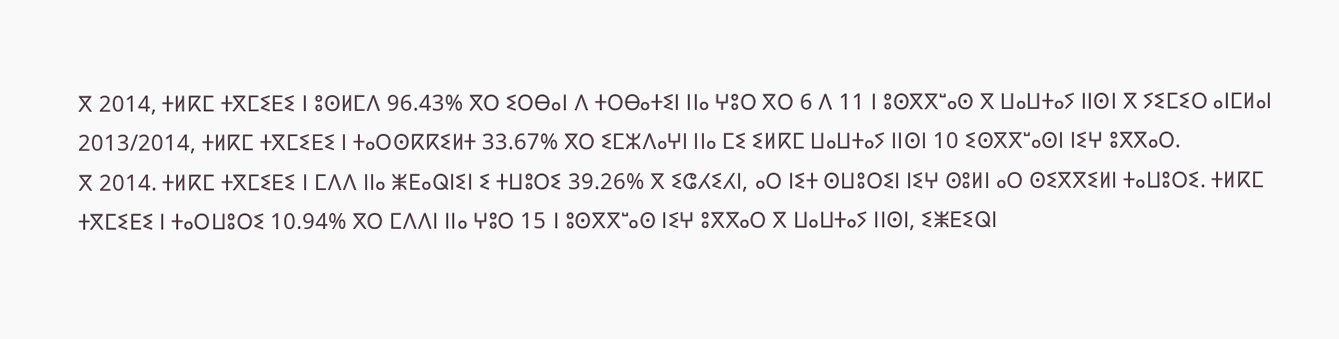ⴳ 2014, ⵜⵍⴽⵎ ⵜⴳⵎⵉⴹⵉ ⵏ ⵓⵙⵍⵎⴷ 96.43% ⴳⵔ ⵉⵔⴱⴰⵏ ⴷ ⵜⵔⴱⴰⵜⵉⵏ ⵏⵏⴰ ⵖⵓⵔ ⴳⵔ 6 ⴷ 11 ⵏ ⵓⵙⴳⴳⵯⴰⵙ ⴳ ⵡⴰⵡⵜⴰⵢ ⵏⵏⵙⵏ ⴳ ⵢⵉⵎⵉⵔ ⴰⵏⵎⵍⴰⵏ 2013/2014, ⵜⵍⴽⵎ ⵜⴳⵎⵉⴹⵉ ⵏ ⵜⴰⵔⵙⴽⴽⵉⵍⵜ 33.67% ⴳⵔ ⵉⵎⵣⴷⴰⵖⵏ ⵏⵏⴰ ⵎⵉ ⵉⵍⴽⵎ ⵡⴰⵡⵜⴰⵢ ⵏⵏⵙⵏ 10 ⵉⵙⴳⴳⵯⴰⵙⵏ ⵏⵉⵖ ⵓⴳⴳⴰⵔ.
ⴳ 2014. ⵜⵍⴽⵎ ⵜⴳⵎⵉⴹⵉ ⵏ ⵎⴷⴷ ⵏⵏⴰ ⵥⴹⴰⵕⵏⵉⵏ ⵉ ⵜⵡⵓⵔⵉ 39.26% ⴳ ⵉⵛⵃⵉⵃⵏ, ⴰⵔ ⵏⵉⵜ ⵙⵡⵓⵔⵉⵏ ⵏⵉⵖ ⵙⵓⵍⵏ ⴰⵔ ⵙⵉⴳⴳⵉⵍⵏ ⵜⴰⵡⵓⵔⵉ. ⵜⵍⴽⵎ ⵜⴳⵎⵉⴹⵉ ⵏ ⵜⴰⵔⵡⵓⵔⵉ 10.94% ⴳⵔ ⵎⴷⴷⵏ ⵏⵏⴰ ⵖⵓⵔ 15 ⵏ ⵓⵙⴳⴳⵯⴰⵙ ⵏⵉⵖ ⵓⴳⴳⴰⵔ ⴳ ⵡⴰⵡⵜⴰⵢ ⵏⵏⵙⵏ, ⵉⵥⴹⵉⵕⵏ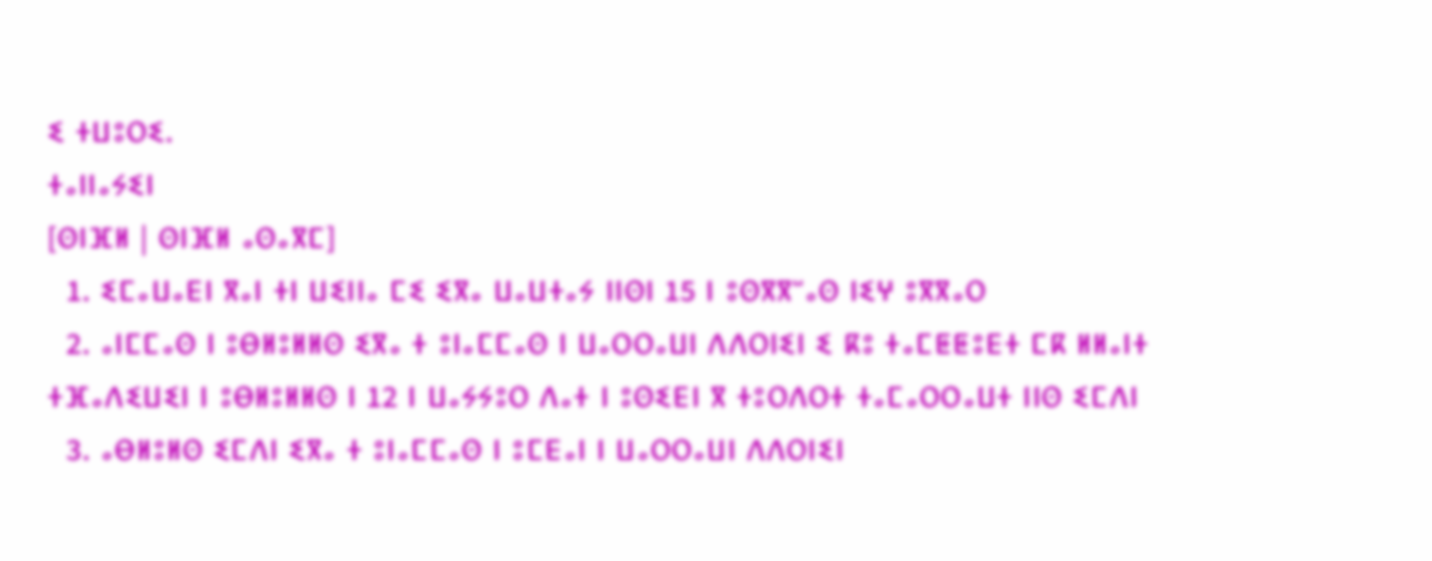ⵉ ⵜⵡⵓⵔⵉ.
ⵜⴰⵏⵏⴰⵢⵉⵏ
[ⵙⵏⴼⵍ | ⵙⵏⴼⵍ ⴰⵙⴰⴳⵎ]
  1. ⵉⵎⴰⵡⴰⴹⵏ ⴳⴰⵏ ⵜⵏ ⵡⵉⵏⵏⴰ ⵎⵉ ⵉⴳⴰ ⵡⴰⵡⵜⴰⵢ ⵏⵏⵙⵏ 15 ⵏ ⵓⵙⴳⴳⵯⴰⵙ ⵏⵉⵖ ⵓⴳⴳⴰⵔ
  2. ⴰⵏⵎⵎⴰⵙ ⵏ ⵓⴱⵍⵓⵍⵍⵙ ⵉⴳⴰ ⵜ ⵓⵏⴰⵎⵎⴰⵙ ⵏ ⵡⴰⵔⵔⴰⵡⵏ ⴷⴷⵔⵏⵉⵏ ⵉ ⴽⵓ ⵜⴰⵎⵟⵟⵓⴹⵜ ⵎⴽ ⵍⵍⴰⵏⵜ ⵜⴼⴰⴷⵉⵡⵉⵏ ⵏ ⵓⴱⵍⵓⵍⵍⵙ ⵏ 12 ⵏ ⵡⴰⵢⵢⵓⵔ ⴷⴰⵜ ⵏ ⵓⵙⵉⴹⵏ ⴳ ⵜⵓⵔⴷⵔⵜ ⵜⴰⵎⴰⵔⵔⴰⵡⵜ ⵏⵏⵙ ⵉⵎⴷⵏ
  3. ⴰⴱⵍⵓⵍⵙ ⵉⵎⴷⵏ ⵉⴳⴰ ⵜ ⵓⵏⴰⵎⵎⴰⵙ ⵏ ⵓⵎⴹⴰⵏ ⵏ ⵡⴰⵔⵔⴰⵡⵏ ⴷⴷⵔⵏⵉⵏ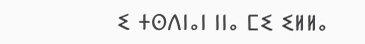ⵉ ⵜⵙⴷⵏⴰⵏ ⵏⵏⴰ ⵎⵉ ⵉⵍⵍⴰ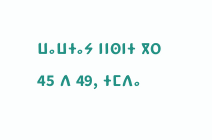ⵡⴰⵡⵜⴰⵢ ⵏⵏⵙⵏⵜ ⴳⵔ 45 ⴷ 49, ⵜⵎⴷⴰ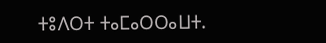ⵜⵓⴷⵔⵜ ⵜⴰⵎⴰⵔⵔⴰⵡⵜ.